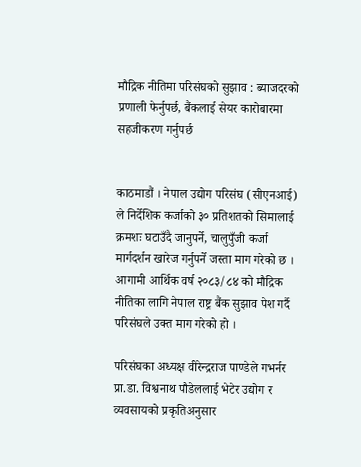मौद्रिक नीतिमा परिसंघको सुझाव : ब्याजदरको प्रणाली फेर्नुपर्छ, बैंकलाई सेयर कारोबारमा सहजीकरण गर्नुपर्छ


काठमाडौं । नेपाल उद्योग परिसंघ (सीएनआई) ले निर्देशिक कर्जाको ३० प्रतिशतको सिमालाई क्रमशः घटाउँदै जानुपर्ने, चालुपुँजी कर्जा मार्गदर्शन खारेज गर्नुपर्ने जस्ता माग गरेको छ । आगामी आर्थिक वर्ष २०८३/८४ को मौद्रिक नीतिका लागि नेपाल राष्ट्र बैंक सुझाव पेश गर्दै परिसंघले उक्त माग गरेको हो ।

परिसंघका अध्यक्ष वीरेन्द्रराज पाण्डेले गभर्नर प्रा.डा. विश्वनाथ पौडेललाई भेटेर उद्योग र व्यवसायको प्रकृतिअनुसार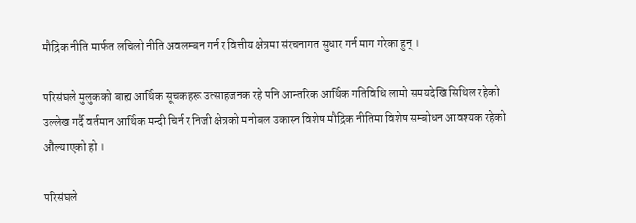मौद्रिक नीति मार्फत लचिलो नीति अवलम्बन गर्न र वित्तीय क्षेत्रमा संरचनागत सुधार गर्न माग गरेका हुन् ।

परिसंघले मुलुकको बाह्य आर्थिक सूचकहरू उत्साहजनक रहे पनि आन्तरिक आर्थिक गतिविधि लामो समयदेखि सिथिल रहेको उल्लेख गर्दै वर्तमान आर्थिक मन्दी चिर्न र निजी क्षेत्रको मनोबल उकास्न विशेष मौद्रिक नीतिमा विशेष सम्बोधन आवश्यक रहेको औंल्याएको हो ।

परिसंघले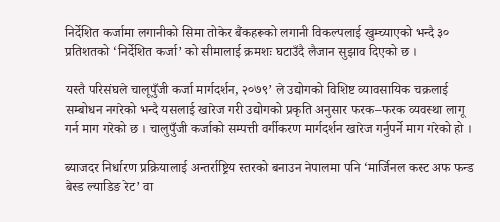निर्देशित कर्जामा लगानीको सिमा तोकेर बैंकहरूको लगानी विकल्पलाई खुम्च्याएको भन्दै ३० प्रतिशतको ‘निर्देशित कर्जा’ को सीमालाई क्रमशः घटाउँदै लैजान सुझाव दिएको छ ।

यस्तै परिसंघले चालूपुँजी कर्जा मार्गदर्शन, २०७९’ ले उद्योगको विशिष्ट व्यावसायिक चक्रलाई सम्बोधन नगरेको भन्दै यसलाई खारेज गरी उद्योगको प्रकृति अनुसार फरक–फरक व्यवस्था लागू गर्न माग गरेको छ । चालुपुँजी कर्जाको सम्पत्ती वर्गीकरण मार्गदर्शन खारेज गर्नुपर्ने माग गरेको हो ।

ब्याजदर निर्धारण प्रक्रियालाई अन्तर्राष्ट्रिय स्तरको बनाउन नेपालमा पनि ‘मार्जिनल कस्ट अफ फन्ड बेस्ड ल्याडिङ रेट’ वा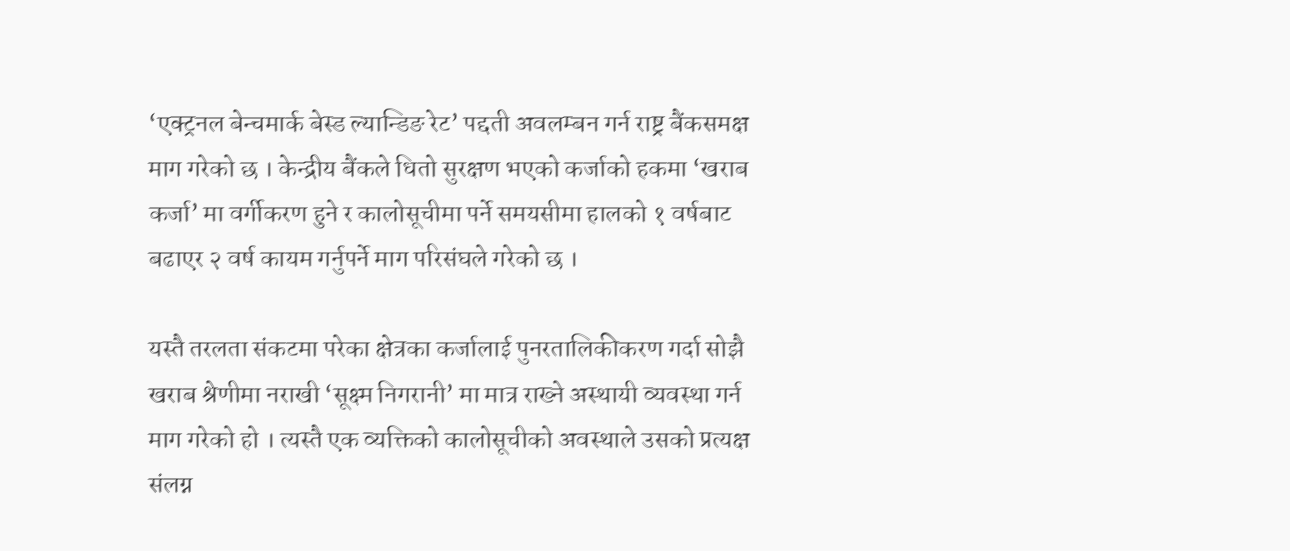‘एक्ट्रनल बेन्चमार्क बेस्ड ल्यान्डिङ रेट’ पद्दती अवलम्बन गर्न राष्ट्र बैंकसमक्ष माग गरेको छ । केन्द्रीय बैंकले धितो सुरक्षण भएको कर्जाको हकमा ‘खराब कर्जा’ मा वर्गीकरण हुने र कालोसूचीमा पर्ने समयसीमा हालको १ वर्षबाट बढाएर २ वर्ष कायम गर्नुपर्ने माग परिसंघले गरेको छ ।

यस्तै तरलता संकटमा परेका क्षेत्रका कर्जालाई पुनरतालिकीकरण गर्दा सोझै खराब श्रेणीमा नराखी ‘सूक्ष्म निगरानी’ मा मात्र राख्ने अस्थायी व्यवस्था गर्न माग गरेको हो । त्यस्तै एक व्यक्तिको कालोसूचीको अवस्थाले उसको प्रत्यक्ष संलग्न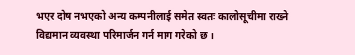भएर दोष नभएको अन्य कम्पनीलाई समेत स्वतः कालोसूचीमा राख्ने विद्यमान व्यवस्था परिमार्जन गर्न माग गरेको छ ।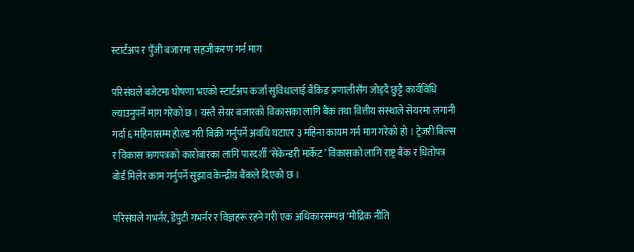स्टार्टअप र पुँजी बजारमा सहजीकरण गर्न माग

परिसंघले बजेटमा घोषणा भएको स्टार्टअप कर्जा सुविधालाई बैंकिङ प्रणालीसँग जोड्दै छुट्टै कार्यविधि ल्याउनुपर्ने माग गरेको छ । यस्तै सेयर बजारको विकासका लागि बैंक तथा वित्तीय संस्थाले सेयरमा लगानी गर्दा ६ महिनासम्म होल्ड गरी बिक्री गर्नुपर्ने अवधि घटाएर ३ महिना कायम गर्न माग गरेको हो । ट्रेजरी बिल्स र विकास ऋणपत्रको कारोबारका लागि पारदर्शी ‘सेकेन्डरी मार्केट’ विकासको लागि राष्ट्र बैंक र धितोपत्र बोर्ड मिलेर काम गर्नुपर्ने सुझाव केन्द्रीय बैंकले दिएको छ ।

परिसंघले गभर्नर, डेपुटी गभर्नर र विज्ञहरू रहने गरी एक अधिकारसम्पन्न ‘मौद्रिक नीति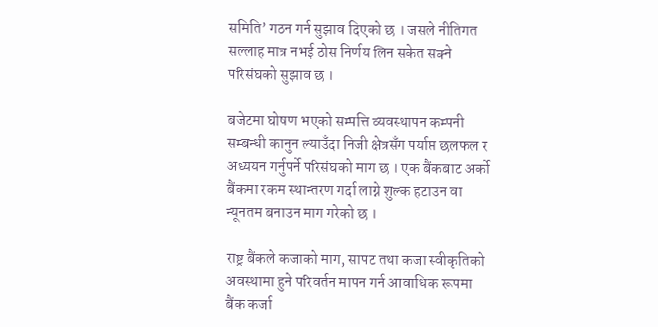समिति’ गठन गर्न सुझाव दिएको छ । जसले नीतिगत सल्लाह मात्र नभई ठोस निर्णय लिन सकेत सक्ने परिसंघको सुझाव छ ।

बजेटमा घोषण भएको सम्पत्ति व्यवस्थापन कम्पनी सम्बन्धी कानुन ल्याउँदा निजी क्षेत्रसँग पर्याप्त छलफल र अध्ययन गर्नुपर्ने परिसंघको माग छ । एक बैंकबाट अर्को बैंकमा रकम स्थान्तरण गर्दा लाग्ने शुल्क हटाउन वा न्यूनतम बनाउन माग गरेको छ ।

राष्ट्र बैंकले कजाको माग, सापट तथा कजा स्वीकृतिको अवस्थामा हुने परिवर्तन मापन गर्न आवाधिक रूपमा बैंक कर्जा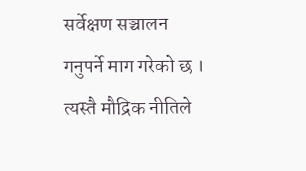सर्वेक्षण सञ्चालन गनुपर्ने माग गरेको छ । त्यस्तै मौद्रिक नीतिले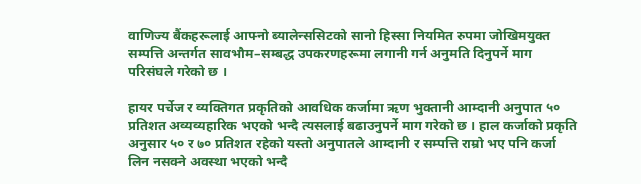वाणिज्य बैंकहरूलाई आफ्नो ब्यालेन्ससिटको सानो हिस्सा नियमित रुपमा जोखिमयुक्त सम्पत्ति अन्तर्गत सावभौम–सम्बद्ध उपकरणहरूमा लगानी गर्न अनुमति दिनुपर्ने माग परिसंघले गरेको छ ।

हायर पर्चेज र व्यक्तिगत प्रकृतिको आवधिक कर्जामा ऋण भुक्तानी आम्दानी अनुपात ५० प्रतिशत अव्यव्यहारिक भएको भन्दै त्यसलाई बढाउनुपर्ने माग गरेको छ । हाल कर्जाको प्रकृति अनुसार ५० र ७० प्रतिशत रहेको यस्तो अनुपातले आम्दानी र सम्पत्ति राम्रो भए पनि कर्जा लिन नसक्ने अवस्था भएको भन्दै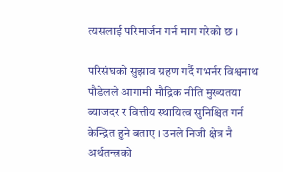त्यसलाई परिमार्जन गर्न माग गरेको छ ।

परिसंघको सुझाव ग्रहण गर्दै गभर्नर विश्वनाथ पौडेलले आगामी मौद्रिक नीति मुख्यतया ब्याजदर र वित्तीय स्थायित्व सुनिश्चित गर्न केन्द्रित हुने बताए । उनले निजी क्षेत्र नै अर्थतन्त्रको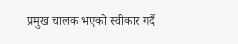प्रमुख चालक भएको स्वीकार गर्दै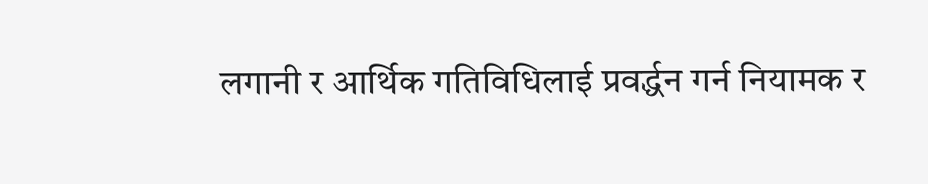लगानी र आर्थिक गतिविधिलाई प्रवर्द्धन गर्न नियामक र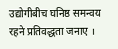उद्योगीबीच घनिष्ठ समन्वय रहने प्रतिवद्धता जनाए ।